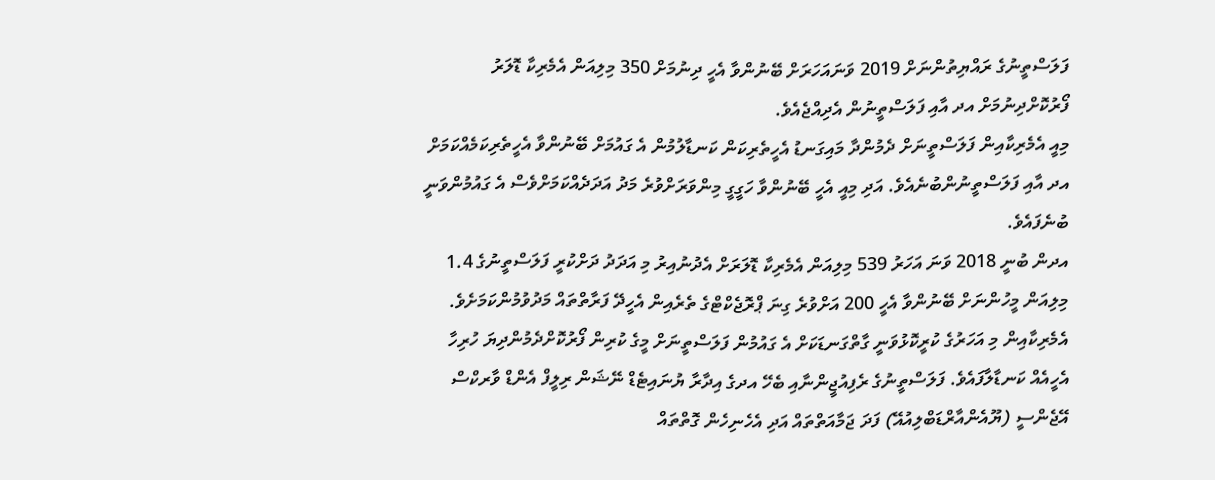ފަލަސްތީނުގެ ރައްޔިތުންނަށް 2019 ވަނައަހަރަށް ބޭނުންވާ އެހީ ދިނުމަށް 350 މިލިއަން އެމެރިކާ ޑޮލަރު ފޯރުކޮށްދިނުމަށް އދ އާއި ފަލަސްތީނުން އެދިއްޖެއެވެ.
މިއީ އެމެރިކާއިން ފަލަސްތީނަށް ދެމުންދާ މައިގަނޑު އެހީތެރިކަން ކަނޑާލުމުން އެ ގައުމަށް ބޭނުންވާ އެހީތެރިކަމެއްކަމަށް އދ އާއި ފަލަސްތީނުންބުނެއެވެ. އަދި މިއީ އެހީ ބޭނުންވާ ހަގީގީ މިންވަރަށްވުރެ މަދު އަދަދެއްކަމަށްވެސް އެ ގައުމުންވަނީ ބުނެފައެވެ.
އދން ބުނީ 2018 ވަނަ އަހަރު 539 މިލިއަން އެމެރިކާ ޑޮލަރަށް އެދުނުއިރު މި އަދަދު ދަށްކުރީ ފަލަސްތީނުގެ 1.4 މިލިއަން މީހުންނަށް ބޭނުންވާ އެހީ 200 އަށްވުރެ ގިނަ ޕްރޮޖެކްޓްގެ ތެރެއިން އެހީދޭ ފަރާތްތައް މަދުވުމުންކަމަށެވެ.
އެމެރިކާއިން މި އަހަރުގެ ކުރީކޮޅުވަނީ ގާތްގަނޑަކަށް އެ ގައުމުން ފަލަސްތީނަށް މީގެ ކުރިން ފޯރުކޮށްދެމުންދިޔަ ހުރިހާ އެހީއެއް ކަނޑާލާފައެވެ. ފަލަސްތީނުގެ ރެފިއުޖީންނާއި ބެހޭ އދގެ އިދާރާ ޔުނައިޓެޑް ނޭޝަން ރިލީފް އެންޑް ވާރކްސް އޭޖެންސީ (ޔޫއެންއާރްޑަބްލިއުއޭ) ފަދަ ޖަމާއަތްތައް އަދި އެހެނިހެން ގޮތްތައް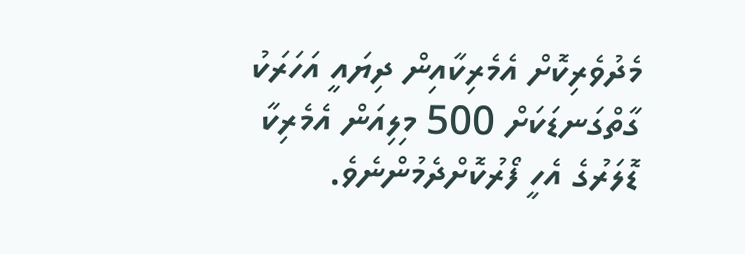މެދުވެރިކޮށް އެމެރިކާއިން ދިޔައީ އަހަރަކު ގާތްގަނޑަކަށް 500 މިލިއަން އެމެރިކާ ޑޮލަރުގެ އެހީ ފޯރުކޮށްދެމުންނެވެ.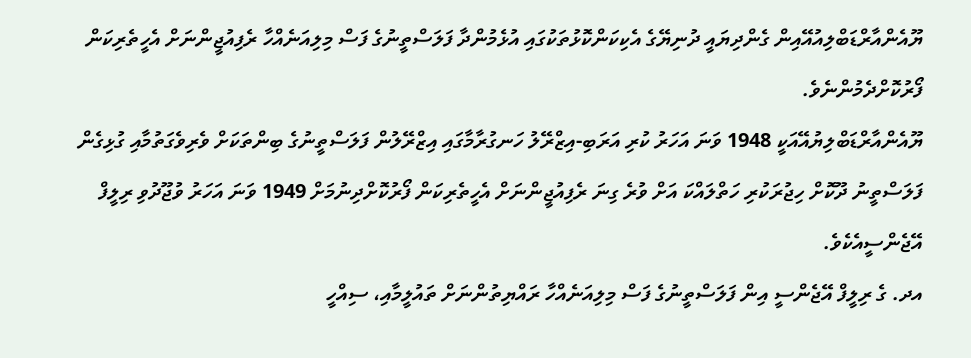ޔޫއެންއާރްޑަބްލިއުއޭއިން ގެންދިޔައީ ދުނިޔޭގެ އެކިކަންކޮޅުތަކުގައި އުޅެމުންދާ ފަލަސްތީނުގެ ފަސް މިލިއަނެއްހާ ރެފިއުޖީންނަށް އެހީތެރިކަން ފޯރުކޮށްދެމުންނެވެ.
ޔޫއެންއާރްޑަބްލިޔުއޭއަކީ 1948 ވަނަ އަހަރު ކުރި އަރަބި-އިޒްރޭލު ހަނގުރާމާގައި އިޒްރޭލުން ފަލަސްތީނުގެ ބިންތަކަށް ވެރިވެގަތުމާއި ގުޅިގެން ފަލަސްތީނު ދޫކޮށް ހިޖުރަކުރި ހަތްލައްކަ އަށް ވުރެ ގިނަ ރެފިއުޖީންނަށް އެހީތެރިކަން ފޯރުކޮށްދިނުމަށް 1949 ވަނަ އަހަރު ވުޖޫދުވި ރިލީފް އޭޖެންސީއެކެވެ.
އދ. ގެ ރިލީފް އޭޖެންސީ އިން ފަލަސްތީނުގެ ފަސް މިލިއަނެއްހާ ރައްޔިތުންނަށް ތައުލީމާއި، ސިއްހީ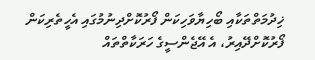ޚިދުމަތްތަކާއި ބޯހިޔާވަހިކަން ފޯރުކޮށްދިނުމުގައި އެހީތެރިކަން ފޯރުކޮށްދޭއިރު، އެ އޭޖެންސީގެ ހަރަކާތްތައް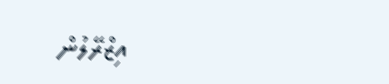އިޒްރޭލުން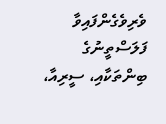ވެރިވެގެންފައިވާ ފަލަސްތީނުގެ ބިންތަކާއި، ސީރިއާ،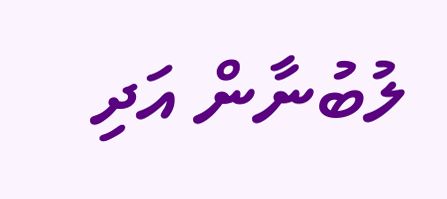ލުބުނާން އަދި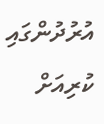އުރުދުންގައި ކުރިއަށް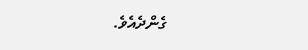ގެންދެއެވެ.